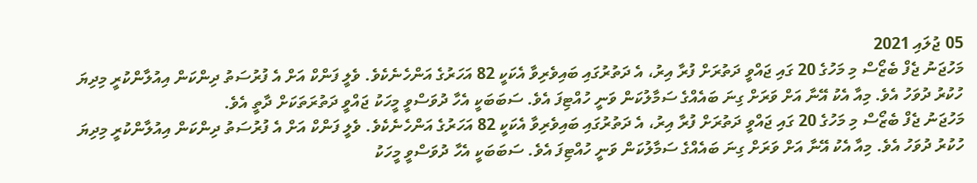05 ޖުލައި 2021
މަހުޖަނު ޖެފް ބެޒޯސް މި މަހުގެ 20 ގައި ޖައްވީ ދަތުރަށް ފުރާ އިރު، އެ ދަތުރުގައި ބައިވެރިވާ އެކަކީ 82 އަހަރުގެ އަންހެނެކެވެ. ވެލީ ފަންކް އަށް އެ ފުރުސަތު ދިންކަން އިއުލާންކުރީ މިދިޔަ ހުކުރު ދުވަހު އެވެ. މިއާ އެކު އޭނާ އަށް ވަރަށް ގިނަ ބައެއްގެ ސަމާލުކަން ވަނީ ހުއްޓިފަ އެވެ. ސަބަބަކީ އެހާ ދުވަސްވީ މީހަކު ޖައްވީ ދަތުރަތަކަށް ދާތީ އެވެ.
މަހުޖަނު ޖެފް ބެޒޯސް މި މަހުގެ 20 ގައި ޖައްވީ ދަތުރަށް ފުރާ އިރު، އެ ދަތުރުގައި ބައިވެރިވާ އެކަކީ 82 އަހަރުގެ އަންހެނެކެވެ. ވެލީ ފަންކް އަށް އެ ފުރުސަތު ދިންކަން އިއުލާންކުރީ މިދިޔަ ހުކުރު ދުވަހު އެވެ. މިއާ އެކު އޭނާ އަށް ވަރަށް ގިނަ ބައެއްގެ ސަމާލުކަން ވަނީ ހުއްޓިފަ އެވެ. ސަބަބަކީ އެހާ ދުވަސްވީ މީހަކު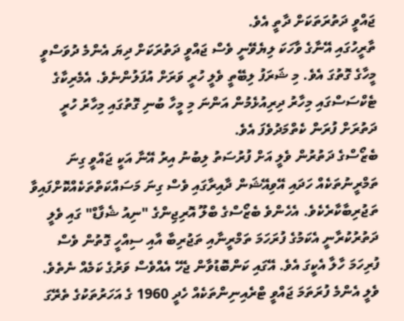ޖައްވީ ދަތުރަތަކަށް ދާތީ އެވެ.
ތާރީހުގައި އޭނާގެ ވާހަކަ ލިޔެވޭނީ ވެސް ޖައްވީ ދަތުރަކަށް ދިޔަ އެންމެ ދުވަސްވީ މީހާގެ ގޮތުގަ އެވެ. މި ޝަރަފު ލިބޭތީ ވެލީ ހުރީ ވަރަށް އުފަލުންނެވެ. އެމެރިކާގެ ޓެކްސަސްގައި މިހާރު ދިރިއުޅެމުން އަންނަ މި މީހާ ބުނި ގޮތުގައި މިހާރު ހުރީ ދަތުރަށް ފުރަން ކެތްމަދުވެފަ އެވެ.
ބެޒޯސްގެ ދަތުރުން ވެލީ އަށް ފުރުސަތު ލިބުނު އިރު އޭނާ އަކީ ޖައްވީ ގިނަ ތަމްރީނުތަކެއް ހަދައި އޭވިއޭޝަން ދާއިރާގައި ވެސް ގިނަ މަސައްކަތްތަކެއްކޮށްފައިވާ ތަޖުރިބާކާރެކެވެ. އެހެންވެ ބެޒޯސްގެ ބްލޫ އޮރިޖިންގެ "ނިއު ޝެފާޑް" ގައި ވެލީ ދަތުރުކުރާނީ އެކަމުގެ ފުރަހަމަ ތަމްރީނާއި ތަޖުރިބާ އާއި ސިއްހީ ގޮތުން ވެސް ފުރިހަމަ ހާލާ އެކީގަ އެވެ. އޭގައި ކަންބޮޑުވާން ޖެހޭ އެއްވެސް ވަރުގެ ކަމެއް ނެތެވެ.
ވެލީ އެންމެ ފުރަތަމަ ޖައްވީ ޓްރެއިނިންތަކެއް ހެދީ 1960 ގެ އަހަރުތަކުގެ ތެރޭގަ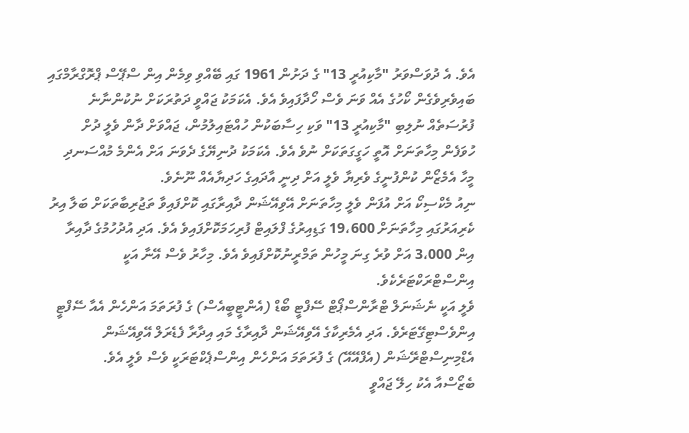އެވެ. އެ ދުވަސްވަރު "މާކިއުރީ 13" ގެ ދަށުން 1961 ގައި ބޭއްވި ވިމެން އިން ސްޕޭސް ޕްރޮގްރާމްގައި ބައިވެރިވެގެން ކޯހުގެ އެއް ވަނަ ވެސް ހޯދާފައިވެ އެވެ. އެކަމަކު ޖައްވީ ދަތުރަކަށް ނުކުންނާނެ ފުރުސަތެއް ނުލިބި "މާކިއުރީ 13" ވަކި ހިސާބަކުން ހުއްޓައިލުމުން، ޖައްވަށް ދާން ވެލީ ދުށް ހުވަފެން މިހާތަނަށް އޮތީ ހަގީގަތަކަށް ނުވެ އެވެ. އެކަމަކު ދުނިޔޭގެ ދެވަނަ އަށް އެންމެ މުއްސަނދި މީހާ އެމެޒޯން ކުންފުނީގެ ވެރިޔާ ވެލީ އަށް ދިނީ އާދައިގެ ހަދިޔާއެއް ނޫނެވެ.
ނިއު މެކްސިކޯ އަށް އުފަން ވެލީ މިހާތަނަށް އޭވިއޭޝަން ދާއިރާގައި ކޮށްފައިވާ ތަޖުރިބާތަކަށް ބަލާ އިރު ކެރިއަރުގައި މިހާތަނަށް 19،600 ގަޑިއިރުގެ ފްލައިޓް ފުރިހަމަކޮށްފައިވެ އެވެ. އަދި އުދުހުމުގެ ދާއިރާ އިން 3،000 އަށް ވުރެ ގިނަ މީހުން ތަމްރީނުކޮށްފައިވެ އެވެ. މިހާރު ވެސް އޭނާ އަކީ އިންސްޓްރަކްޓަރެކެވެ.
ވެލީ އަކީ ނެޝަނަލް ޓްރާންސްޕޯޓް ސޭފްޓީ ބޯޑް (އެންޓީބީއެސް) ގެ ފުރަތަމަ އަންހެން އެއާ ސޭފްޓީ އިންވެސްޓިގޭޓަރެވެ. އަދި އެމެރިކާގެ އޭވިއޭޝަން ދާއިރާގެ މައި އިދާރާ ފެޑެރަލް އޭވިއޭޝަން އެޑްމިނިސްޓްރޭޝަން (އެފްއޭއޭ) ގެ ފުރަތަމަ އަންހެން އިންސްޕެކްޓަރަކީ ވެސް ވެލީ އެވެ.
ބެޒޯސްއާ އެކު ހިލޭ ޖައްވީ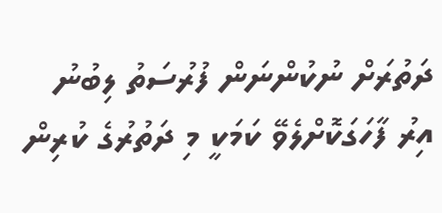ދަތުރަށް ނުކުންނަން ފުރުސަތު ލިބުނު އިރު ފާހަގަކޮށްލެވޭ ކަމަކީ މި ދަތުރުގެ ކުރިން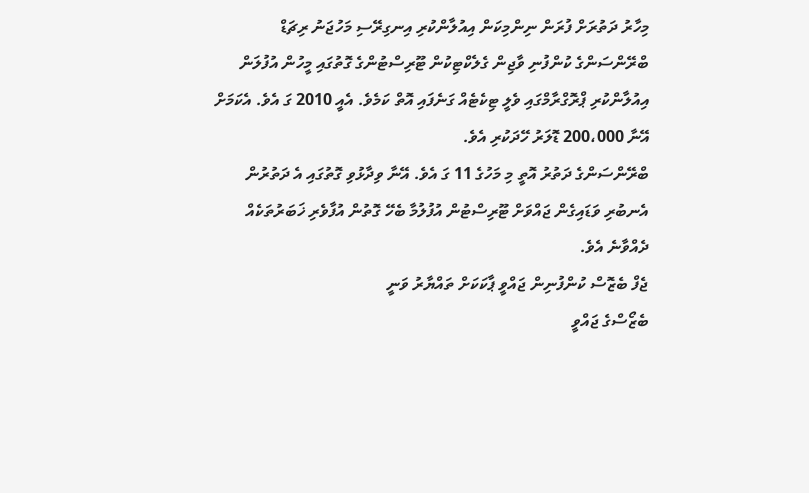މިހާރު ދަތުރަށް ފުރަން ނިންމިކަން އިއުލާންކުރި އިނގިރޭސި މަހުޖަނު ރިޗަޑް ބްރޭންސަންގެ ކުންފުނި ވާޖިން ގެލެކްޓިކުން ޓޫރިސްޓުންގެ ގޮތުގައި މީހުން އުފުލަން އިއުލާންކުރި ޕްރޮގްރާމްގައި ވެލީ ޓިކެޓެއް ގަނެފައި އޮތް ކަމެވެ. އެއީ 2010 ގަ އެވެ. އެކަމަށް އޭނާ 200،000 ޑޮލަރު ހޭދަކުރި އެވެ.
ބްރޭންސަންގެ ދަތުރު އޮތީ މި މަހުގެ 11 ގަ އެވެ. އޭނާ ވިދާޅުވި ގޮތުގައި އެ ދަތުރުން އެނބުރި ވަޑައިގެން ޖައްވަށް ޓޫރިސްޓުން އުފުލުމާ ބެހޭ ގޮތުން އުފާވެރި ޚަބަރުތަކެއް ދެއްވާނެ އެވެ.
ޖެފް ބެޒޮސް ކުންފުނިން ޖައްވީ ޕާކަކަށް ތައްޔާރު ވަނީ
ބެޒޯސްގެ ޖައްވީ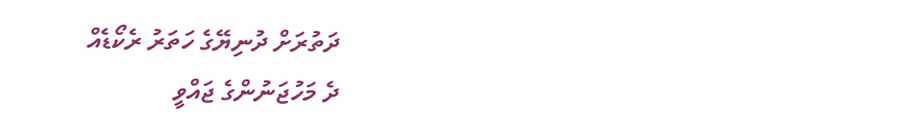ދަތުރަށް ދުނިޔޭގެ ހަތަރު ރެކޯޑެއް
ދެ މަހުޖަނުންގެ ޖައްވީ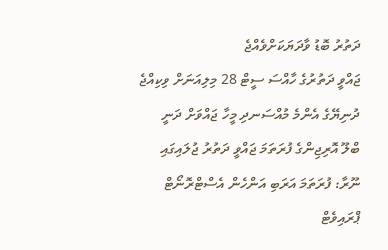ދަތުރު ބޮޑު ވާދަޔަކަށްވެއްޖެ
ޖައްވީ ދަތުރުގެ ހާއްސަ ސީޓް 28 މިލިއަނަށް ވިކިއްޖެ
ދުނިޔޭގެ އެންމެ މުއްސަނދި މީހާ ޖައްވަށް ދަނީ
ބްލޫ އޮރިޖިންގެ ފުރަތަމަ ޖައްވީ ދަތުރު ޖުލައިގައި
ނޫރާ: ފުރަތަމަ އަރަބި އަންހެން އެސްޓްރޮނޯޓް
ޕްރައިވެޓް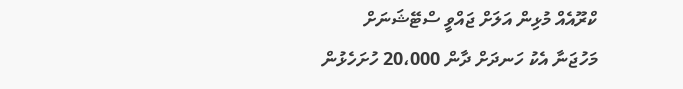ކްރޫއެއް މުޅިން އަލަށް ޖައްވީ ސްޓޭޝަނަށް
މަހުޖަނާ އެކު ހަނދަށް ދާން 20،000 ހުށަހެޅުން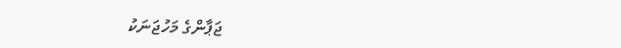ޖަޕާންގެ މަހުޖަނަކު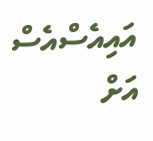އައިއެސްއެސް އަށް